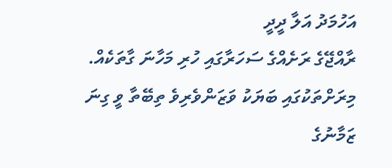އަހުމަދު އަލާ ދީދީ
ރާއްޖޭގެ ރަށެއްގެ ސަހަރާގައި ހުރި މަހާނަ ގާތަކެއް.
މިރަށްތަކުގައި ބަޔަކު ވަޒަންވެރިވެ ތިބޭތާ ވީ ގިނަ ޒަމާނުގެ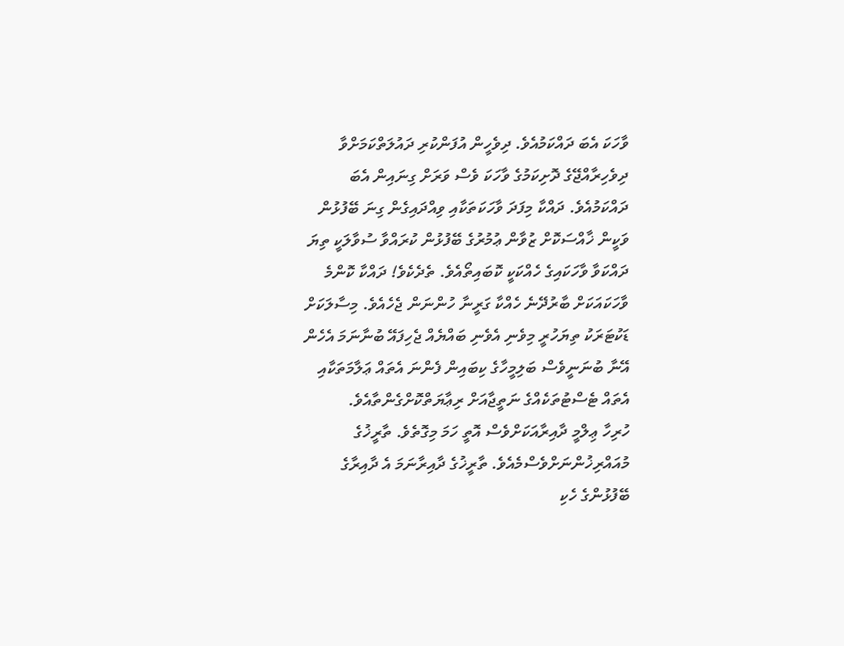ވާހަކަ އެބަ ދައްކަމުއެވެ. ދިވެހީން އުފަންކުރި ދައުލަތްކަމަށްވާ ދިވެހިރާއްޖޭގެ ދޮށިކަމުގެ ވާހަކަ ވެސް ވަރަށް ގިނައިން އެބަ ދައްކަމުއެވެ. ދައްކާ މިފަދަ ވާހަކަތަކާއި ވިއްދައިގެން ގިނަ ބޭފުޅުން ވަކީން ޚާއްސަކޮށް ޒުވާން ޢުމުރުގެ ބޭފުޅުން ކުރައްވާ ސުވާލަކީ ތިޔަ ދައްކަވާ ވާހަކައިގެ ހެއްކަކީ ކޮބައިތޯއެވެ. ތެދެކެވެ! ދައްކާ ކޮންމެ ވާހަކައަކަށް ބާރުދޭނެ ހެއްކާ ގަރީނާ ހުންނަން ޖެހެއެވެ. މިސާލަކަށް ޑަކުޓަރަކު ތިޔަހުރީ މިވެނި އެވެނި ބައްޔެއް ޖެހިފައޭ ބުނާނަމަ އެހެން އޭނާ ބުނަނީވެސް ބަލިމީހާގެ ކިބައިން ފެންނަ އެތައް ޢަލާމަތަކާއި އެތައް ޓެސްޓުތަކެއްގެ ނަތީޖާއަށް ރިޢާޔަތްކޮށްގެންތާއެވެ.
ހުރިހާ ޢިލްމީ ދާއިރާއަކަށްވެސް އޮތީ ހަމަ މިގޮތެވެ. ތާރީޚުގެ މުއައްރިޚުންނަށްވެސްމެއެވެ. ތާރީޚުގެ ދާއިރާނަމަ އެ ދާއިރާގެ ބޭފުޅުންގެ ހެކި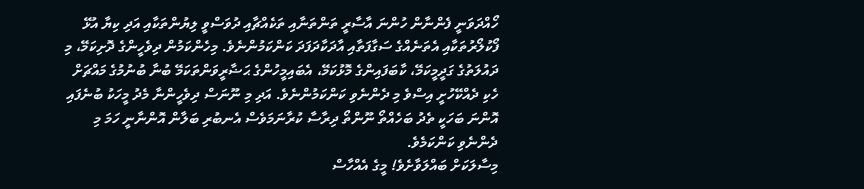ހޯއްދަވަނީ ފެންނާން ހުންނަ އާސާރީ ތަންތަނާއި ތަކެއްޗާއި ދުވަސްވީ ލިޔުންތަކާއި އަދި ކިޔާ އުޅޭ ފޯކުލޯރުތަކާއި އެތަނެއްގެ ސަގާފަތާއި އާދަކާދަފަދަ ކަންކަމުންނެވެ. މިހެންކަމުން ދިވެހީންގެ ދޮށިކަމޭ، މި ދައުލަތުގެ ގަދީމީކަމޭ، ކާބަފައިންގެ މޮޅުކަމޭ، އެބައިމީހުންގެ ޙަޟާރީވަންތަކަމޭ ބުނާ ބުނުމުގެ މައްޗަށް ހެކި ދެއްކޭހުށީ އިސްވެ މި ދެންނެވި ކަންކަމުންނެވެ. އަދި މި ނޫނަސް ދިވެހީންނާ މެދު މީހަކު ބުނެފައި އޮންނަ ބަހަކީ ތެދު ބަހެއްތޯ ނޫންތޯ ދިރާސާ ކުރާނަމަވެސް އެނބުރި ބަލާން އޮންނާނީ ހަމަ މި ދެންނެވި ކަންކަމެވެ.
މިސާލަކަށް ބައްލަވާށެވެ! މީގެ އެއްހާސް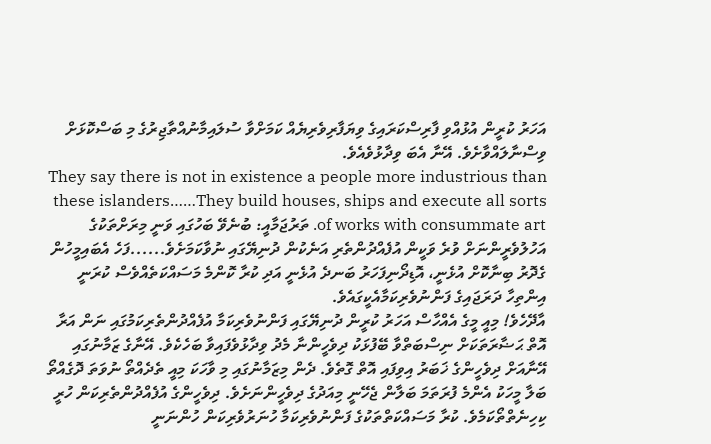އަހަރު ކުރީން އުޅުއްވި ފާރިސްކަރައިގެ ވިޔަފާރިވެރިޔެއް ކަމަށްވާ ސުލައިމާނުއްތާޖިރުގެ މި ބަސްކޮޅަށް ވިސްނާލައްވާށެވެ. އޭނާ އެބަ ވިދާޅުވެއެވެ.
They say there is not in existence a people more industrious than these islanders……They build houses, ships and execute all sorts of works with consummate art. ތަރުޖަމާއީ: ބުނެވޭ ބަހުގައި ވަނީ މިރަށްތަކުގެ އަހުލުވެރީންނަށް ވުރެ ވަކީން އުފެއްދުންތެރި އަނެކުން ދުނިޔޭގައި ނުވާކަމަށެވެ......ފަހެ އެބައިމީހުން ގެދޮރު ބިނާކޮށް އުޅެނީ، އޮޑިދޯނިފަހަރު ބަނދެ އުޅެނީ އަދި ކުރާ ކޮންމެ މަސައްކަތެއްވެސް ކުރަނީ އިންތިހާ ދަރަޖައިގެ ފަންނުވެރިކަމާއެކީގައެވެ.
އާދޭހެވެ! މިއީ މީގެ އެއްހާސް އަހަރު ކުރީން ދުނިޔޭގައި ފަންނުވެރިކަމާ އުފެއްދުންތެރިކަމުގައި ނަން އަރާ އޮތް ޙަޟާރަތަކަށް ނިސްބަތްވާ ބޭފުޅަކު ދިވެހީންނާ މެދު ވިދާޅުވެފައިވާ ބަހެކެވެ. އޭނާގެ ޒަމާނުގައި އޭނާއަށް ދިވެހީންގެ ޚަބަރު އިވިފައި އޮތް ގޮތެވެ. ދެން މިޒަމާނުގައި މި ވާހަކަ މިއީ ތެދެއްތޯ ނުވަތަ ދޮގެއްތޯ ބަލާ މީހަކު އެންމެ ފުރަތަމަ ބަލާން ޖެހޭނީ މިއަދުގެ ދިވެހީންނަށެވެ. ދިވެހީންގެ އުފެއްދުންތެރިކަން ހުރީ ކިހިނެތްތޯކަމެވެ. ކުރާ މަސައްކަތްތަކުގެ ފަންނުވެރިކަމާ ހުނަރުވެރިކަން ހުންނަނީ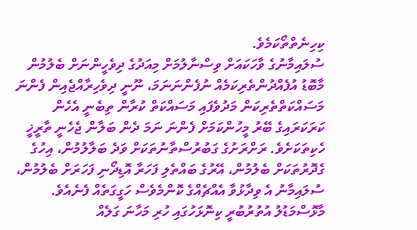ކިހިނެތްތޯކަމެވެ.
ސުލައިމާނުގެ ވާހަކައަށް ވިސްނާލުމަށް މިއަދުގެ ދިވެހީންނަށް ބެލުމުން މާބޮޑު އުފެއްދުންތެރިކަމެއް ނުފެންނަނަމަ، ނޫނީ ދިވެހިރާއްޖެއިން ފެންނަ މަސައްކަތްތެރިކަން މަދުވެފައި މަސައްކަތް ކުރާން ތިބެނީ އެހެން ކަރަކަރައިގެ ބޭރު މީހުންކަމަށް ފެންނަ ނަމަ ދެން ބަލާން ޖެހެނީ ތާރީޚީ ހެކިތަކަށެވެ. ރަށްރަށުގެ ގަބުރުސްތާނުތަކަށް ވަދެ ބަލާލުމުން، އިހުގެ ގެދޮރުތަކަށް ބެލުމުން، އޭރުގެ ބައްތެލި ފަހަރާ އޮޑިދޯނި ފަހަރަށް ބެލުމުން، ސުލައިމާނު އެ ވިދާޅުވާ އެއްޗެއްގެ ކޮންމެވެސް ހަގީގަތެއް ފެނެއެވެ.
މާޅޮސްމަޑުލު އުތުރުބުރީ ކިނޮޅަހުގައި ހުރި މަހާނަ ގަލެއް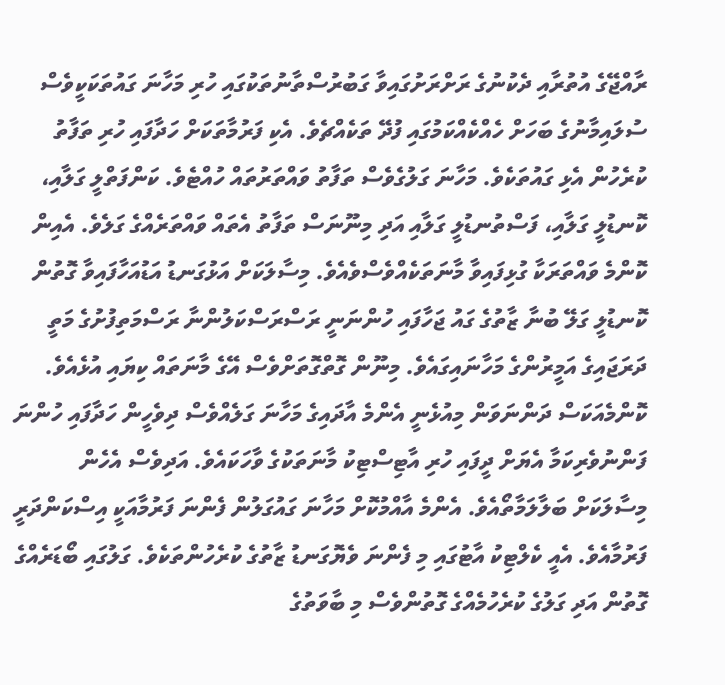ރާއްޖޭގެ އުތުރާއި ދެކުނުގެ ރަށްރަށުގައިވާ ގަބުރުސްތާނުތަކުގައި ހުރި މަހާނަ ގައުތަކަކީވެސް ސުލައިމާނުގެ ބަހަށް ހެއްކެއްކަމުގައި ފުދޭ ތަކެއްޗެވެ. އެކި ފަރުމާތަކަށް ހަދާފައި ހުރި ތަފާތު ކުރެހުން އެޅި ގައުތަކެވެ. މަހާނަ ގަލުގެވެސް ތަފާތު ވައްތަރުތައް ހުއްޓެވެ. ކަންފަތްލީ ގަލާއި، ކޮނޑުލީ ގަލާއި، ފަސްތުނޑުލީ ގަލާއި އަދި މިނޫނަސް ތަފާތު އެތައް ވައްތަރެއްގެ ގަލެވެ. އެއިން ކޮންމެ ވައްތަރަކާ ގުޅިފައިވާ މާނަތަކެއްވެސްވެއެވެ. މިސާލަކަށް އަޅުގަނޑު އަޑުއަހާފައިވާ ގޮތުން ކޮނޑުލީ ގަލޭ ބުނާ ޒާތުގެ ގައު ޖަހާފައި ހުންނަނީ ރަސްރަސްކަލުންނާ ރަސްމަތިފުށުގެ މަތީ ދަރަޖައިގެ އަމީރުންގެ މަހާނައިގައެވެ. މިނޫން ގޮތްގޮތަށްވެސް އޭގެ މާނަތައް ކިޔައި އުޅެއެވެ.
ކޮންމެއަކަސް ދަންނަވަން މިއުޅެނީ އެންމެ އާދައިގެ މަހާނަ ގަލެއްވެސް ދިވެހީން ހަދާފައި ހުންނަ ފަންނުވެރިކަމާ އެޔަށް ދީފައި ހުރި އާޓިސްޓިކު މާނަތަކުގެ ވާހަކައެވެ. އަދިވެސް އެހެން މިސާލަކަށް ބަލާލަމާތޯއެވެ. އެންމެ އާއްމުކޮށް މަހާނަ ގައުގަލުން ފެންނަ ފަރުމާއަކީ އިސްކަންދަރީ ފަރުމާއެވެ. އެއީ ކެލްޓިކު އާޓުގައި މި ފެންނަ ވެޔޮގަނޑު ޒާތުގެ ކުރެހުންތަކެވެ. ގަލުގައި ބޯޑަރެއްގެ ގޮތުން އަދި ގަލުގެ ކުރެހުމެއްގެ ގޮތުންވެސް މި ބާވަތުގެ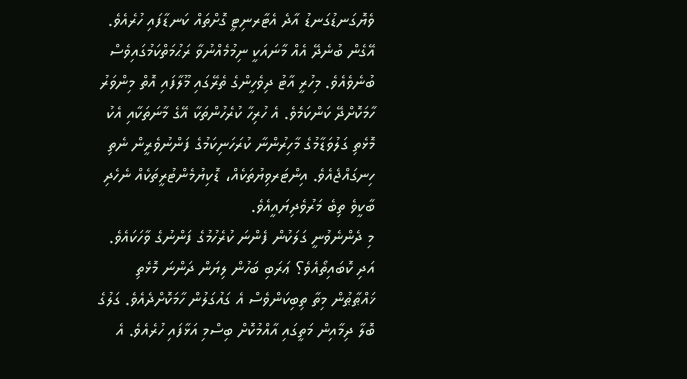ވެޔޮގަނޑުގަނޑު އާދެ އެޓާރނިޓީ ގޮށްތައް ކަނޑާފައި ހުރެއެވެ. އޭގެން ބުނެދޭ އެއް މާނައަކީ ނިމުމެއްނުވާ ރަޙުމަތްކަމުގައިވެސް ބުނެވެއެވެ. މިހުރީ އާޓު ދިވެހީންގެ ތެރޭގައި މޫލާފައި އޮތް މިންވަރު ހާމަކޮށްދޭ ކަންކަމެވެ. އެ ހުރިހާ ކުރެހުންތަކާ އޭގެ މާނަތަކާއި އެކު މޮޅެތި ގަލުވަޑާމުގެ މާހިރުންނާ ކުރަހަނިކަމުގެ ފަންނުވެރީން ނެތި ހިނގައްޖެއެވެ. އިންޓަރވިޔުތަކެއް، ޑޮކިޔުމެންޓުރީތަކެއް ނެހެދި ބާކީވެ ތިބެ މަރުވެދިޔައީއެވެ.
މި ދެންނެވުނީ ގަލަކުން ފެންނަ ކުރެހުމުގެ ފަންނުގެ ވާހަކައެވެ. އަދި ކޮބައިތޯއެވެ؟ ޢަރަބި ބަހުން ލިޔަން ދަންނަ މޮޅެތި ޚައްޠާޠުން މިތާ ތިބިކަންވެސް އެ ގައުގަލުން ހާމަކޮށްދެއެވެ. ގަލުގެ ބޮލާ ދިމާއިން މަތީގައި އާއްމުކޮށް ބިސްމި އަޅާފައި ހުރެއެވެ. އެ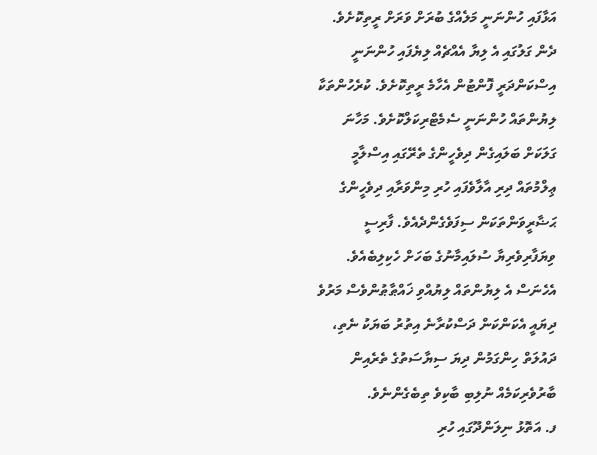އަޅާފައި ހުންނަނީ މަލެއްގެ ބުރަށް ވަރަށް ރީތިކޮށެވެ. ދެން ގަލުގައި އެ ލިޔާ އެއްޗެއް ލިޔެފައި ހުންނަނީ އިސްކަންދަރީ ފޮންޓުން އެހާމެ ރީތިކޮށެވެ. ކުރެހުންތަކާ ލިޔުންތައް ހުންނަނީ ސެމެޓްރިކަލްކޮށެވެ. މަހާނަ ގަލަކަށް ބަލައިގެން ދިވެހީންގެ ތެރޭގައި އިސްލާމީ ޢިލްމުތައް ދިރި އާލާވެފައި ހުރި މިންވަރާއި ދިވެހީންގެ ޙަޟާރީވަންތަކަން ސިފަވެގެންދެއެވެ. ފާރިސީ ވިޔަފާރިވެރިޔާ ސުލައިމާނުގެ ބަހަށް ހެކިލިބެއެވެ. އެހެނަސް އެ ލިޔުންތައް ލިޔުއްވި ޚައްޠާޠުންވެސް މަރުވެ ދިޔައީ އެކަންކަން ދަސްކުރާނެ އިތުރު ބަޔަކު ނެތި، ދައުލަތް ހިންގަމުން ދިޔަ ސިޔާސަތުގެ ތެރެއިން ބާރުވެރިކަމެއް ނުލިބި ބާކިވެ ތިބެގެންނެވެ.
ފ. އަތޮޅު ނިލަންދޫގައި ހުރި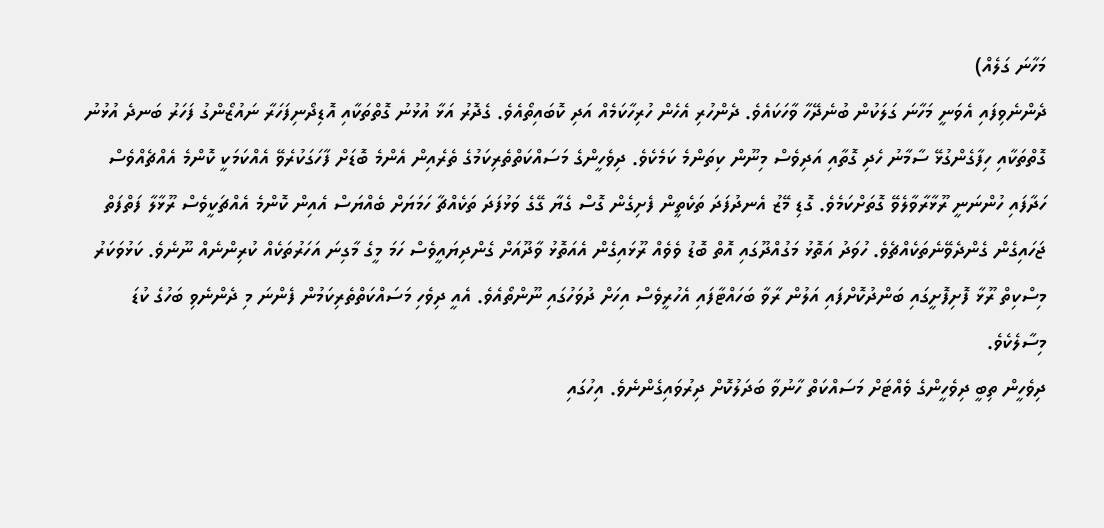މަހާނަ ގަލެއް)
ދެންނެވިފައި އެވަނީ މަހާނަ ގަލަކުން ބުނެދޭހާ ވާހަކައެވެ. ދެންހުރި އެހެން ހުރިހާކަމެއް އަދި ކޮބައިތޯއެވެ. ގެދޮރު އަޅާ އުޅުނު ގޮތްތަކާއި އޮޑިދޯނިފަހަރާ ނައުޒޯންގު ފަހަރު ބަނދެ އުޅުނު ގޮތްތަކާއި ހިފާގެންގުޅޭ ސާމާނު ހެދި ގޮތާއި އަދިވެސް މިނޫން ކިތަންމެ ކަމެކެވެ. ދިވެހީންގެ މަސައްކަތްތެރިކަމުގެ ތެރެއިން އެންމެ ބޮޑަށް ފާހަގަކުރެވޭ އެއްކަމަކީ ކޮންމެ އެއްޗެއްވެސް ހަދާފައި ހުންނަނީ ރޫޅާރާވާލެވޭ ގޮތަށްކަމެވެ. ގޮޑި މޭޒު އެނދުފަދަ ތަކެތީން ފެށިގެން ގޮސް ގެޔާ ގޭގެ ވަޅުފަދަ ތަކެއްޗާ ހަމަޔަށް ބެއްޔަސް އެއިން ކޮންމެ އެއްޗަކީވެސް ރޫޅާލާ ފަތްފަތް ޖަހައިގެން ގެންދެވޭނެތަކެއްޗެވެ. ހުވަދު އަތޮޅު މަގުއްދޫގައި އޮތް ބޮޑު ވެވެއް ރޫޅައިގެން އެއަތޮޅު ވާދޫއަށް ގެންދިޔައީވެސް ހަމަ މީގެ މާގިނަ އަހަރުތަކެއް ކުރިންނެއް ނޫނެވެ. ކަޅުވަކަރު މިސްކިތް ރޫޅާ ފޮށިފޮށީގައި ބަންދުކޮށްފައި އަލުން ރާވާ ބަހައްޓާފައި އެހުރީވެސް އިހަށް ދުވަހުގައި ނޫންތޯއެވެ. އެއީ ދިވެހި މަސައްކަތްތެރިކަމުން ފެންނަ މި ދެންނެވި ބަހުގެ ކުޑަ މިސާލެކެވެ.
ދިވެހީން ތިބީ ދިވެހީންގެ ވެއްޓަށް މަސައްކަތް ހާނުވާ ބަދަލުކޮށް ދިރުވައިގެންނެވެ. އިހުގައި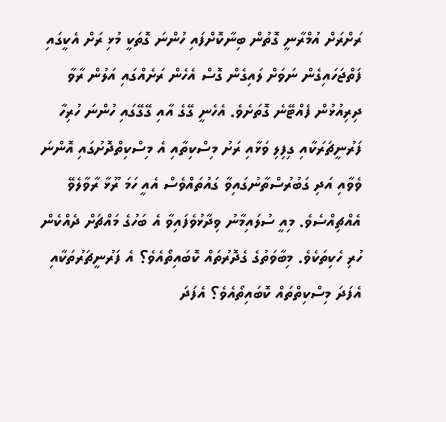ރަށްރަށް އުމްރާނީ ގޮތުން ބިނާކޮށްފައި ހުންނަ ގޮތަކީ މުޅި ރަށް އެކީގައި ފަތްޖަހައިގެން ނަވަށް ލައިގެން ގޮސް އެހެން ރަށެއްގައި އަލުން ރާވާ ދިރިއުޅުން ފެއްޓޭނެ ގޮތަށެވެ. އެހެނީ ގޭގެ އާއި ގޭގޭގައި ހުންނަ ހުރިހާ ފަރުނީޗަރަކާއި ގިފިލި ވަޅާއި ރަށު މިސްކިތާއި އެ މިސްކިތްދޮށުގައި އޮންނަ ވެވާއި އަދި ގަބުރުސްތާނުގައިވާ ގައުތައްވެސް އެއީ ހަމަ ރޫޅާ ރާވާލެވޭ އެއްޗިއްސެވެ. މިއީ ސުލައިމާނު ވިދާޅުވެފައިވާ އެ ބަހުގެ މައްޗަށް ދެއްކެން ހުރި ހެކިތަކެވެ. މިބާވަތުގެ ގެދޮރުތައް ކޮބައިތޯއެވެ؟ އެ ފަރުނީޗަރުތަކާއި އެފަދަ މިސްކިތްތައް ކޮބައިތޯއެވެ؟ އެފަދަ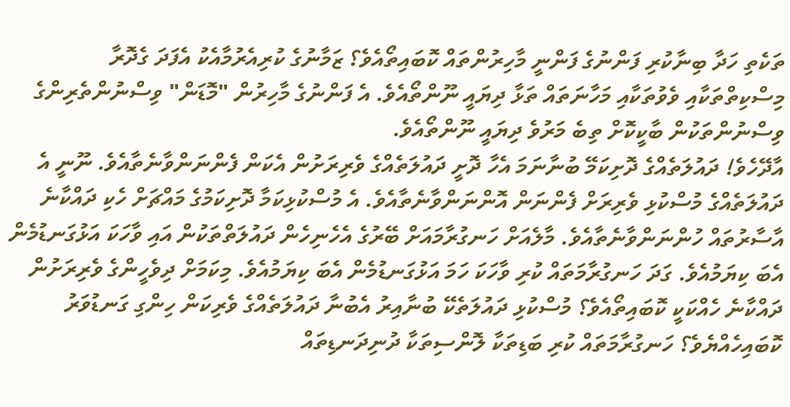ތަކެތި ހަދާ ބިނާކުރި ފަންނުގެ ފަންނީ މާހިރުންތައް ކޮބައިތޯއެވެ؟ ޒަމާނުގެ ކުރިއެރުމާއެކު އެފަދަ ގެދޮރާ މިސްކިތްތަކާއި ވެވުތަކާއި މަހާނަތައް ތަޅާ ދިޔައީ ނޫންތޯއެވެ. އެ ފަންނުގެ މާހިރުން "މޮޑަން" ވިސްނުންތެރިންގެ ވިސްނުންތަކުން ބާކީކޮށް ތިބެ މަރުވެ ދިޔައީ ނޫންތޯއެވެ.
އާދޭހެވެ! ދައުލަތެއްގެ ދޮށިކަމޭ ބުނާނަމަ އެހާ ދޮށީ ދައުލަތެއްގެ ވެރިރަށުން އެކަން ފެންނަންވާނެތާއެވެ. ނޫނީ އެ ދައުލަތެއްގެ މުސްކުޅި ވެރިރަށް ފެންނަން އޮންނަންވާނެތާއެވެ. އެ މުސްކުޅިކަމާ ދޮށިކަމުގެ މައްޗަށް ހެކި ދައްކާނެ އާސާރުތައް ހުންނަންވާނެތާއެވެ. މާލެއަށް ހަނގުރާމައަށް ބޭރުގެ އެހެނިހެން ދައުލަތްތަކުން އައި ވާހަކަ އަޅުގަނޑުމެން އެބަ ކިޔަމުއެވެ. ގަދަ ހަނގުރާމަތައް ކުރި ވާހަކަ ހަމަ އަޅުގަނޑުމެން އެބަ ކިޔަމުއެވެ. މިކަމަށް ދިވެހީންގެ ވެރިރަށުން ދައްކާނެ ހެއްކަކީ ކޮބައިތޯއެވެ؟ މުސްކުޅި ދައުލަތެކޭ ބުނާއިރު އެބުނާ ދައުލަތެއްގެ ވެރިކަން ހިންގި ގަނޑުވަރު ކޮބައިހެއްޔެވެ؟ ހަނގުރާމަތައް ކުރި ބަޑިތަކާ ލޮންސިތަކާ ދުނިދަނޑިތައް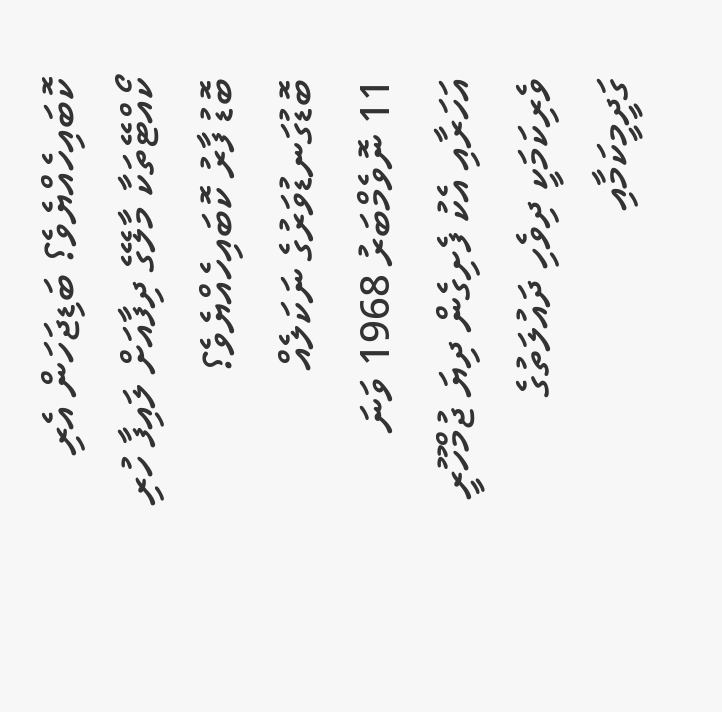ކޮބައިހެއްޔެވެ؟ ބަޑިޖަހަން އެރި ކޯއްޓޭތަކާ މާލޭގެ ދިފާއަށް ލައިފާ ހުރި ބޮޑު ފާރު ކޮބައިހެއްޔެވެ؟
ބޮޑުގަނޑުވަރުގެ ނަކަލެއް
11 ނޮވެމްބަރު 1968 ވަނަ އަހަރާއި އެކު ފެށިގެން ދިޔަ ޖުމްހޫރީ ވެރިކަމަކީ ދިވެހި ދައުލަތުގެ ގަދީމީކަމާއި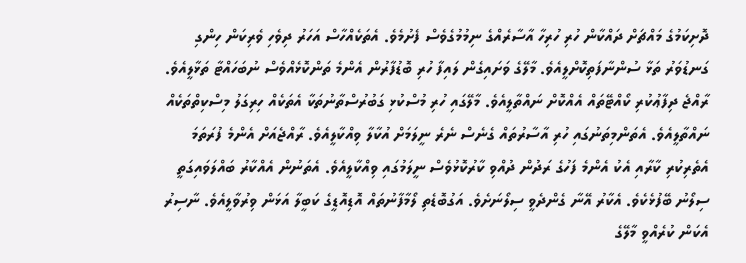ދޮށިކަމުގެ މައްޗަށް ދައްކާން ހުރި ހުރިހާ އާސާރެއްގެ ނިމުމުގެވެސް ފެށުމެވެ. އެތަކެއްހާސް އަހަރު ދިވެހި ވެރިކަން ހިންގި ގަނޑުވަރު ތަޅާ ސުންނާފަތިކޮށްލީއެވެ. މާލޭގެ ވަށައިގެން ލައިފާ ހުރި ބޮޑުފާރުން އެންމެ ތަންކޮޅެއްވެސް ނުބަހައްޓާ ތަޅާލީއެވެ. ރާއްޖެ ދިފާޢުކުރި ކޯއްޓޭތައް އެއްކޮށް ނައްތާލީއެވެ. މާލޭގައި ހުރި މުސްކުޅި ގަބުރުސްތާނުތަކާ އެތަކެއް ހިރިގަލު މިސްކިތްތަކެއް ނައްތާލީއެވެ. އެތަންމިތަނުގައި ހުރި އާސާރުތައް ގެނެސް ނެރެ ނީލަމަށް އުކާލާ ވިއްކާލީއެވެ. ރާއްޖެއަށް އެންމެ ފުރަތަމަ އެތެރިކުރި ކާރާއި އެކު އެންމެ ފަހުގެ ރަދުން ދުއްވި ކާރުކޮޅުވެސް ނީލަމުގައި ވިއްކާލީއެވެ. އެތަނުން އެއްކާރު ބައްލަވައިގަތީ ސިލޯނު ބޭފުޅެކެވެ. އެކާރު އޭނާ ގެންދެވީ ސިލޯނަށެވެ. އަގުބޮޑެތި ލޯމާފާނުތައް އޮޑިއޮޑީގެ ކަބީލާ އަޅަން ވިރުވާލީއެވެ. ނާސިރު އެކަން ކުރެއްވީ މާލޭގެ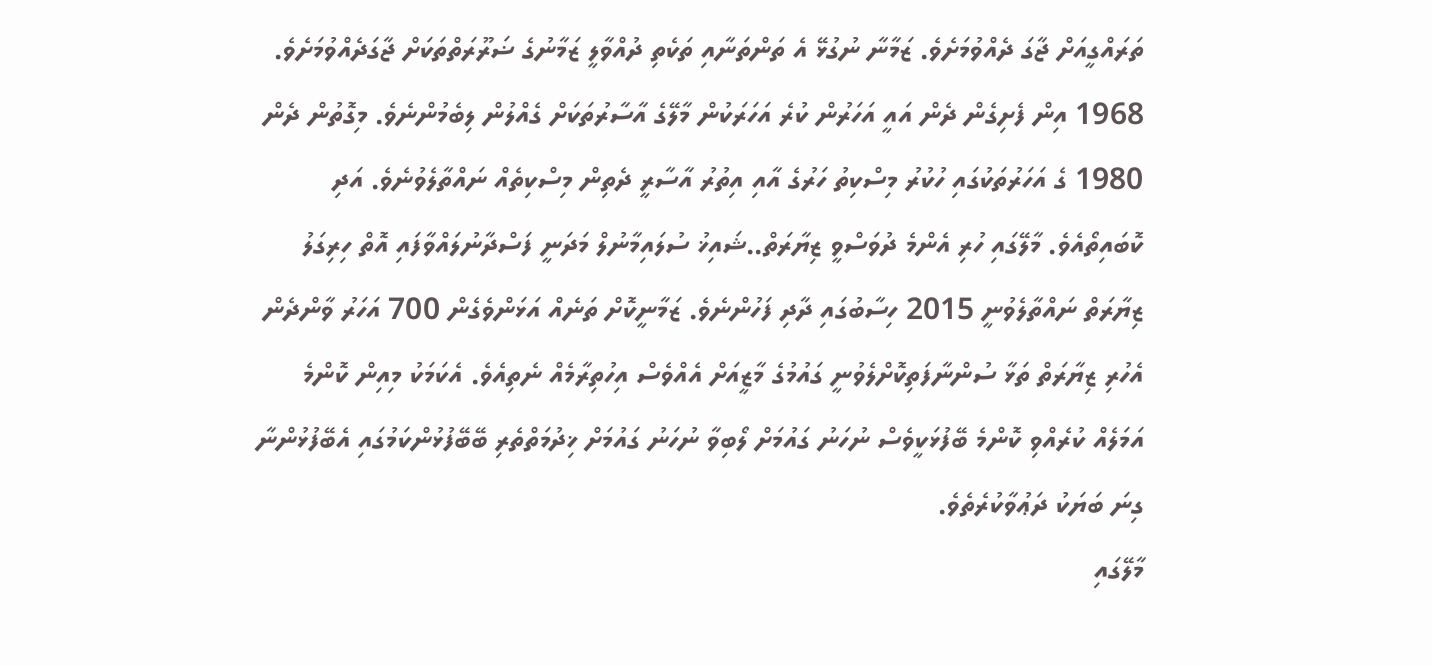ތަރައްގީއަށް ޖާގަ ދެއްވުމަށެވެ. ޒަމާނާ ނުގުޅޭ އެ ތަންތަނާއި ތަކެތި ދުއްވާލީ ޒަމާނުގެ ޟަރޫރަތްތަކަށް ޖާގަދެއްވުމަށެވެ.
1968 އިން ފެށިގެން ދެން އައީ އަހަރުން ކުރެ އަހަރަކުން މާލޭގެ އާސާރުތަކަށް ގެއްލުން ލިބެމުންނެވެ. މިގޮތުން ދެން 1980 ގެ އަހަރުތަކުގައި ހުކުރު މިސްކިތު ހަރުގެ އާއި އިތުރު އާސާރީ ދެތިން މިސްކިތެއް ނައްތާލެވުނެވެ. އަދި ކޮބައިތޯއެވެ. މާލޭގައި ހުރި އެންމެ ދުވަސްވީ ޒިޔާރަތް..ޝައިޚު ސުލައިމާނުލް މަދަނީ ފަސްދާނުލައްވާފައި އޮތް ހިރިގަލު ޒިޔާރަތް ނައްތާލެވުނީ 2015 ހިސާބުގައި ދާދި ފަހުންނެވެ. ޒަމާނީކޮށް ތަނެއް އަޅަންވެގެން 700 އަހަރު ވާންދެން އެހުރި ޒިޔާރަތް ތަޅާ ސުންނާފަތިކޮށްލެވުނީ ގައުމުގެ މާޒީއަށް އެއްވެސް އިހުތިރާމެއް ނެތިއެވެ. އެކަމަކު މިއިން ކޮންމެ އަމަލެއް ކުރެއްވި ކޮންމެ ބޭފުޅަކީވެސް ނުހަނު ގައުމަށް ލޯބިވާ ނުހަނު ގައުމަށް ޚިދުމަތްތެރި ބޭބޭފުޅުންކަމުގައި އެބޭފުޅުންނާ ގިނަ ބަޔަކު ދަޢުވާކުރެތެވެ.
މާލޭގައި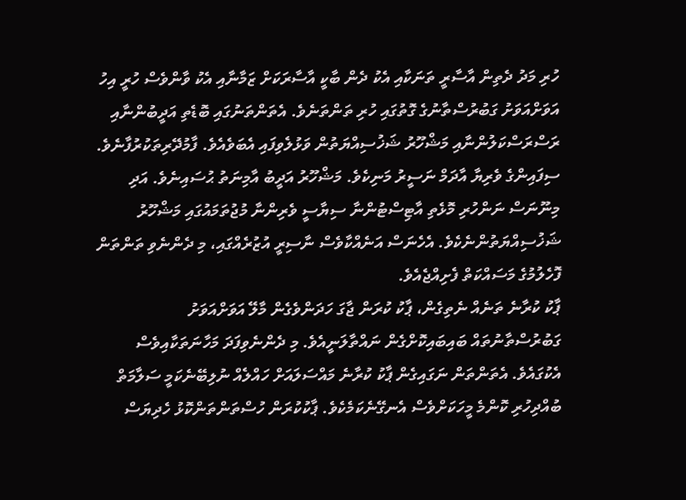ހުރި މަދު ދެތިން އާސާރީ ތަނަކާއި އެކު ދެން ބާކީ އާސާރަކަށް ޒަމާނާއި އެކު ވާންވެސް ހުރީ އިހު އަވަށްއަވަށު ގަބުރުސްތާނުގެ ގޮތުގައި ހުރި ތަންތަނެވެ. އެތަންތަނުގައި ބޮޑެތި އަދީބުންނާއި ރަސްރަސްކަލުންނާއި މަޝްހޫރު ޝަޚުސިއްޔަތުން ވަޅުލެވިފައި އެބަވެއެވެ. ފާމުދޭރިތަކުރުފާނެވެ. ސިފައިންގެ ވެރިޔާ އާދަމް ނަސީރު މަނިކެވެ. މަޝްހޫރު އަދީބު އާމިނަތު ޙުސައިނެވެ. އަދި މިނޫނަސް ނަންހުރި މޮޅެތި އާޓިސްޓުންނާ ސިޔާސީ ވެރިންނާ މުޖުތަމައުގައި މަޝްހޫރު ޝަޚުސިއްޔަތުންނެކެވެ. އެހެނަސް އަނެއްކާވެސް ނާސިރީ އުޒުރެއްގައި، މި ދެންނެވި ތަންތަން ފޮހެލުމުގެ މަސައްކަތް ފެށިއްޖެއެވެ.
ޕާކު ކުރާނެ ތަނެއް ނެތިގެން، ޕާކު ކުރަން ޖާގަ ހަދަންވެގެން މާލޭ އަވަށްއަވަށު ގަބުރުސްތާނުތައް ބައިބައިކޮށްގެން ނައްތާލަނީއެވެ. މި ދެންނެވިފަދަ މަހާނަތަކާއިވެސް އެކުގައެވެ. އެތަންތަން ނަގައިގެން ޕާކު ކުރާނެ މައްސަލައަށް ހައްލެއް ނުލިބޭނެކަމީ ސަލާމަތް ބުއްދިހުރި ކޮންމެ މީހަކަށްވެސް އެނގޭނެކަމެކެވެ. ޕާކުކުރަން ހުސްތަންތަންކޮޅު ހެދިޔަސް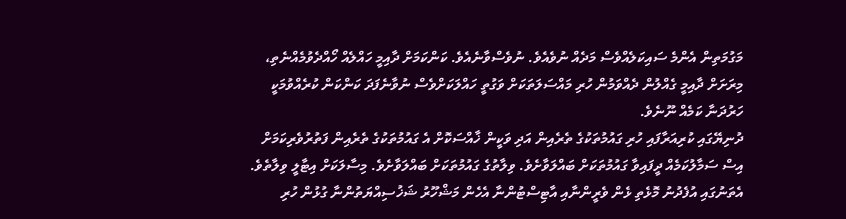މަގުމަތިން އެންމެ ސައިކަލެއްވެސް މަދެއް ނުވެއެވެ. ނުވެސްވާނެއެވެ. ކަންކަމަށް ދާއިމީ ހައްލެއް ހޯއްދެވުމެއްނެތި، މިރަށަށް ދާއިމީ ގެއްލުން ދެއްވަމުން ހުރި މައްސަލަތަކަށް ވަގުތީ ހައްލަކަށްވެސް ނުވާނެފަދަ ކަންކަން ކުރެއްވުމަކީ ހަރުދަނާ ކަމެއް ނޫނެވެ.
ދުނިޔޭގައި ކުރިއަރާފައި ހުރި ގައުމުތަކުގެ ތެރެއިން އަދި ވަކީން ޚާއްސަކޮށް އެ ގައުމުތަކުގެ ތެރެއިން ފަތުރުވެރިކަމަށް އިސް ސަމާލުކަމެއް ދީފައިވާ ގައުމުތަކަށް ބައްލަވާށެވެ. ވިލާތުގެ ގައުމުތަކަށް ބައްލަވާށެވެ. މިސާލަކަށް އިޓާލީ ވިލާތެވެ. އެތަނުގައި އުފެދުނު މޮޅެތި ޅެން ވެރީންނާއި އާޓިސްޓުންނާ އެހެން މަޝްހޫރު ޝަޚުސިއްޔަތުންނާ ގުޅުން ހުރި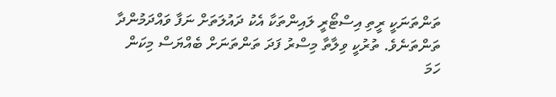ތަންތަނަކީ ރީތި އިސްޓޯރީ ލައިންތަކާ އެކު ދައުލަތަށް ނަފާ ވައްދަމުންދާ ތަންތަނެވެ. ތުރުކީ ވިލާތާ މިސްރު ފަދަ ތަންތަނަށް ބެއްޔަސް މިކަން ހަމަ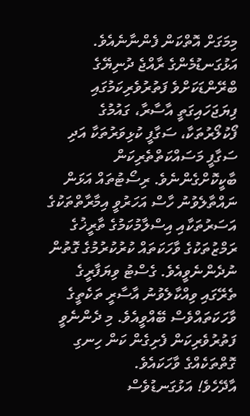މިމަގަށް އޮތްކަން ފެންނާނެއެވެ.
އަޅުގަނޑުމެންގެ ރާއްޖެ ދުނިޔޭގެ ބްރޭންޑަކަށްވެ ފަތުރުވެރިކަމުގައި ފިޔަޖަހައިގަތީ އާސާރާ، ގައުމުގެ ފޯކުލޯރުތަކާ، ސަގާފީ ކުޅިވަރުތަކާ އަދި ސަގާފީ މަސައްކަތްތެރިކަން ބާކީކޮށްގެންނެވެ. ރިސޯޓުތައް އަޅަން ނައްތާލެވުނު ހާސް އަހަރުވީ އިމާރާތްތަކުގެ އަސަރުތަކާއި އިސްލާމުކަމުގެ ތާރީޚުގެ ރަމްޒުތަކުގެ ވާހަކަތައް ކުރުކުރުމުގެ ގޮތުން ނުދެންނެވީއެވެ. ގެސްޓު ވިޔަފާރީގެ ތެރޭގައި ވިއްކާލެވުނު އާސާރީ ތަކެތީގެ ވާހަކަތައްވެސް ބޭއްވީއެވެ. މި ދެންނެވީ ފަތުރުވެރިކަން ފެށިގެން ކަން ހިނގި ގޮތްތަކެއްގެ ވާހަކައެވެ.
އާދޭހެވެ! އަޅުގަނޑުވެސް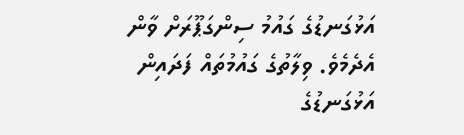އަޅުގަނޑުގެ ގައުމު ސިންގަޕޫރަށް ވާން އެދެމެވެ. ވިލާތުގެ ގައުމުތައް ފަދައިން އަޅުގަނޑުގެ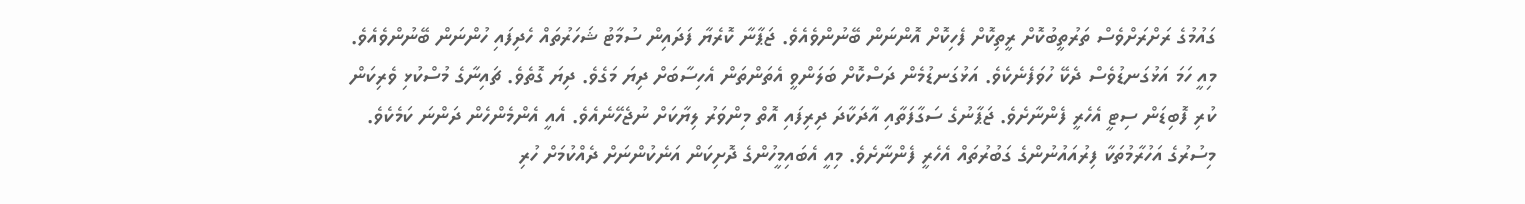ގައުމުގެ ރަށްރަށްވެސް ތަރުތީބުކޮށް ރީތިކޮށް ފެހިކޮށް އޮންނަން ބޭނުންވެއެވެ. ޖަޕާނާ ކޮރެޔާ ފަދައިން ސުމާޓު ޝަހަރުތައް ހެދިފައި ހުންނަން ބޭނުންވެއެވެ. މިއީ ހަމަ އަޅުގަނޑުވެސް ދެކޭ ހުވަފެނެކެވެ. އަޅުގަނޑުމެން ދަސްކޮށް ބަލަންވީ އެތަންތަން އެހިސާބަށް ދިޔަ މަގެވެ. ދިޔަ ގޮތެވެ. ޗައިނާގެ މުސްކުޅި ވެރިކަން ކުރި ފޮބިޑަން ސިޓީ އެހެރީ ފެންނާށެވެ. ޖަޕާނުގެ ސަގާފަތާއި އާދަކާދަ ދިރިފައި އޮތް މިންވަރު ލިޔާކަށް ނުޖެހޭނެއެވެ. އެއީ އެންމެންހެން ދަންނަ ކަމެކެވެ. މިސުރުގެ އަހުރާމުތަކާ ފިރުއައުނުންގެ ގަބުރުތައް އެހެރީ ފެންނާށެވެ. މިއީ އެބައިމީހުންގެ ދޮށިކަން އަނެކުންނަށް ދެއްކުމަށް ހުރި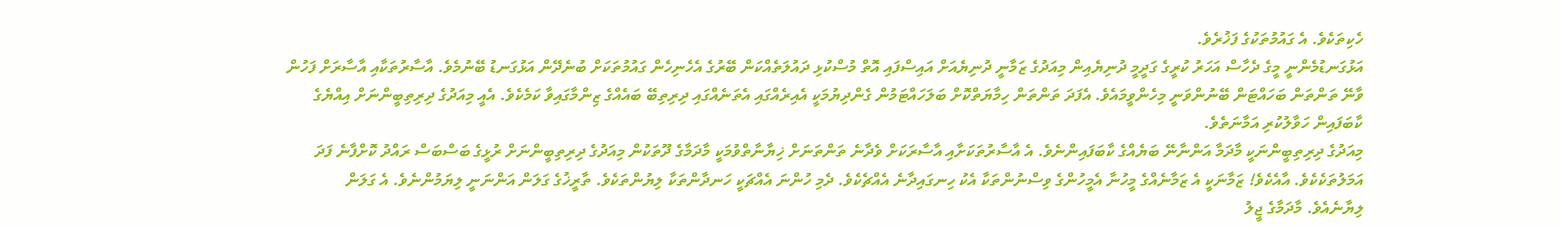ހެކިތަކެވެ. އެ ގައުމުތަކުގެ ފަޚުރެވެ.
އަޅުގަނޑުމެންނީ މީގެ ދެހާސް އަހަރު ކުރީގެ ގަދީމީ ދުނިޔެއިން މިއަދުގެ ޒަމާނީ ދުނިޔެއަށް އައިސްފައި އޮތް މުސްކުޅި ދައުލަތެއްކަން ބޭރުގެ އެހެނިހެން ގައުމުތަކަށް ބުނެދޭން އަޅުގަނޑު ބޭނުމެވެ. އާސާރުތަކާއި އާސާރަށް ފަހުން ވާނޭ ތަންތަން ބަހައްޓަން ބޭނުންވަނީ މިހެންވީމައެވެ. އެފަދަ ތަންތަން ހިމާޔަތްކޮށް ބަލަހައްޓަމުން ގެންދިޔުމަކީ އެއިރެއްގައި އެތަނެއްގައި ދިރިތިބޭ ބައެއްގެ ޒިންމާގައިވާ ކަމެކެވެ. އެއީ މިއަދުގެ ދިރިތިބީންނަށް އިއްޔެގެ ކާބަފައިން ހަވާލުކުރި އަމާނަތެވެ.
މިއަދުގެ ދިރިތިބީންނަކީ މާދަމާ އަންނާނޭ ބަޔެއްގެ ކާބަފައިންނެވެ. އެ އާސާރުތަކަށާއި އާސާރަކަށް ވެދާނެ ތަންތަނަށް ޚިޔާނާތްވުމަކީ މާދަމާގެ ދޫތަކުން މިއަދުގެ ދިރިތިބީންނަށް ރުޅީގެ ބަސްބަސް ރައްދު ކޮށްފާނެ ފަދަ އަމަލުތަކެކެވެ. އާއެކެވެ! ޒަމާނަކީ އެ ޒަމާނެއްގެ މީހުނާ އެމީހުންގެ ވިސްނުންތަކާ އެކު ހިނގައިދާނެ އެއްޗެކެވެ. ދެމި ހުންނަ އެއްޗަކީ ހަނދާންތަކާ ލިޔުންތަކެވެ. ތާރީޚުގެ ގަލަން އަންނަނީ ލިޔަމުންނެވެ. އެ ގަލަން ލިޔާނެއެވެ. މާދަމާގެ ޖީލު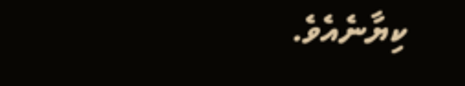ކިޔާނެއެވެ.